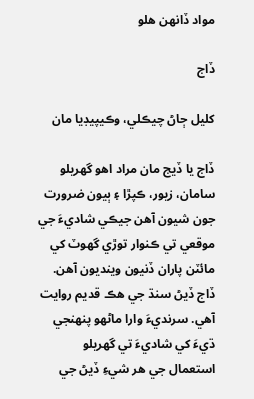مواد ڏانھن هلو

ڏاج

کليل ڄاڻ چيڪلي، وڪيپيڊيا مان

ڏاج يا ڏيج مان مراد اھو گهريلو سامان، زيور، ڪپڙا ۽ ٻيون ضرورت جون شيون آهن جيڪي شاديءَ جي موقعي تي ڪنوار توڙي گهوٽ کي مائٽن پاران ڏنيون وينديون آهن. ڏاج ڏيڻ سنڌ جي هڪ قديم روايت آهي. سرنديءَ وارا ماڻهو پنهنجي ڌيءَ کي شاديءَ تي گهريلو استعمال جي هر شيءِ ڏيڻ جي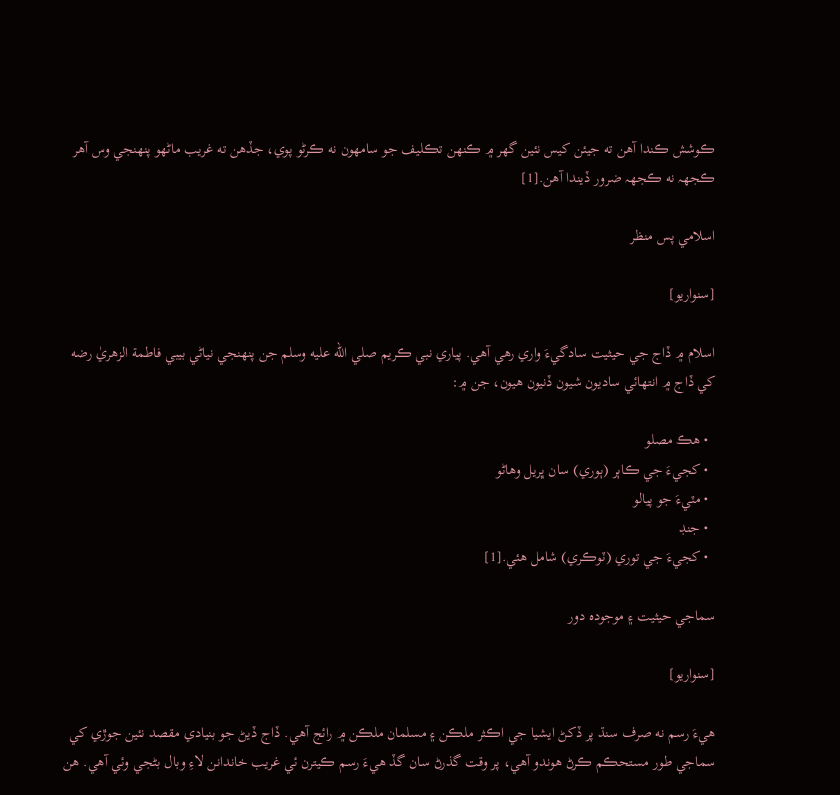ڪوشش ڪندا آهن ته جيئن کيس نئين گهر ۾ ڪنهن تڪليف جو سامھون نه ڪرڻو پوي، جڏهن ته غريب ماڻهو پنهنجي وس آهر ڪجهہ نه ڪجهہ ضرور ڏيندا آهن.[1]

اسلامي پس منظر

[سنواريو]

اسلام ۾ ڏاج جي حيثيت سادگيءَ واري رهي آهي. پياري نبي ڪريم صلي الله عليه وسلم جن پنهنجي نياڻي بيبي فاطمة الزهريٰ رضه کي ڏاج ۾ انتهائي ساديون شيون ڏنيون هيون، جن ۾:

  • هڪ مصلو
  • کجيءَ جي ڪاٻر (ٻوري) سان ڀريل وهاڻو
  • مٽيءَ جو پيالو
  • جنڊ
  • کجيءَ جي توري (ٽوڪري) شامل هئي.[1]

سماجي حيثيت ۽ موجوده دور

[سنواريو]

هيءَ رسم نه صرف سنڌ پر ڏکڻ ايشيا جي اڪثر ملڪن ۽ مسلمان ملڪن ۾ رائج آهي. ڏاج ڏيڻ جو بنيادي مقصد نئين جوڙي کي سماجي طور مستحڪم ڪرڻ هوندو آهي، پر وقت گذرڻ سان گڏ هيءَ رسم ڪيترن ئي غريب خاندانن لاءِ وبال بڻجي وئي آهي. هن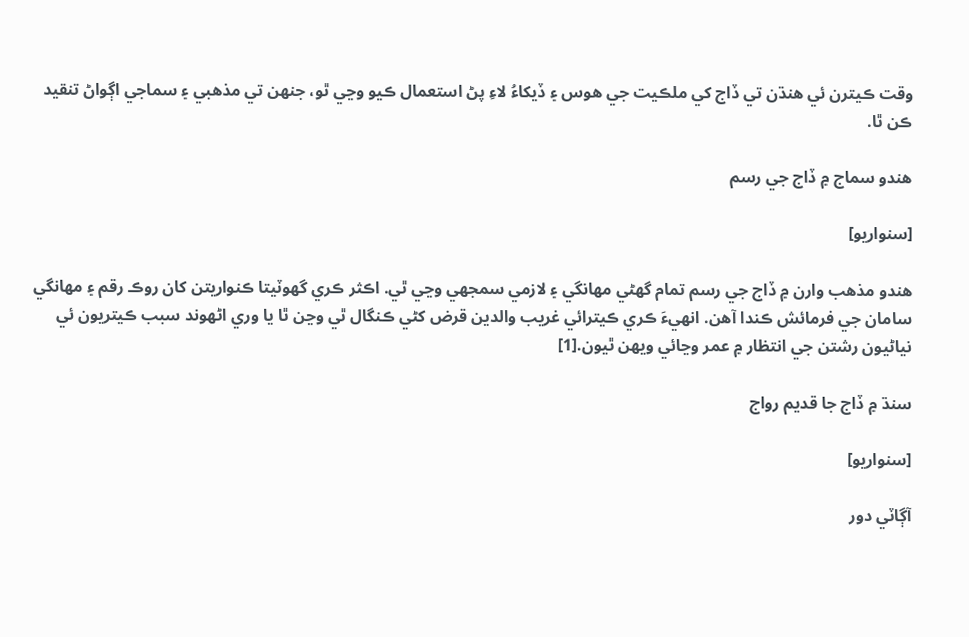وقت ڪيترن ئي هنڌن تي ڏاج کي ملڪيت جي هوس ۽ ڏيکاءُ لاءِ پڻ استعمال ڪيو وڃي ٿو، جنهن تي مذهبي ۽ سماجي اڳواڻ تنقيد ڪن ٿا.

هندو سماج ۾ ڏاج جي رسم

[سنواريو]

هندو مذهب وارن ۾ ڏاج جي رسم تمام گهڻي مهانگي ۽ لازمي سمجهي وڃي ٿي. اڪثر ڪري گهوٽيتا ڪنواريتن کان روڪ رقم ۽ مهانگي سامان جي فرمائش ڪندا آهن. انهيءَ ڪري ڪيترائي غريب والدين قرض کڻي ڪنگال ٿي وڃن ٿا يا وري اڻهوند سبب ڪيتريون ئي نياڻيون رشتن جي انتظار ۾ عمر وڃائي ويهن ٿيون.[1]

سنڌ ۾ ڏاج جا قديم رواج

[سنواريو]

آڳاٽي دور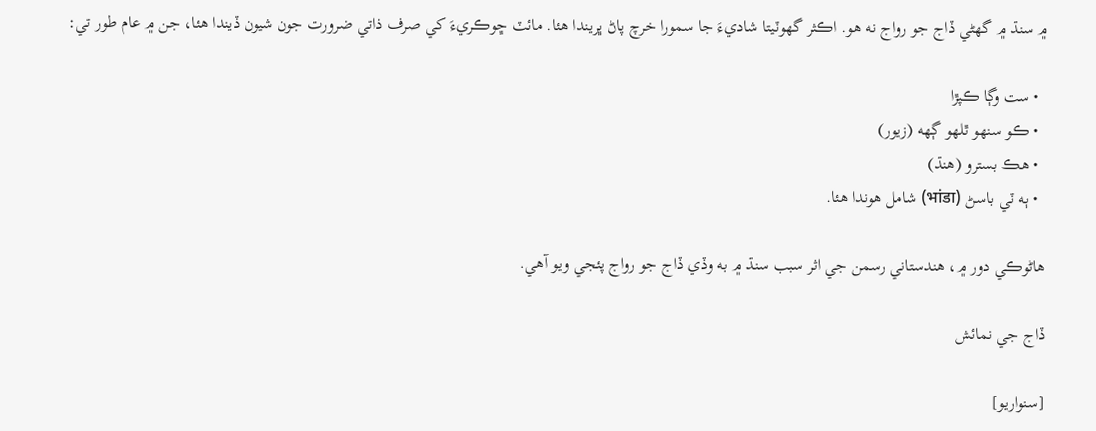۾ سنڌ ۾ گهڻي ڏاج جو رواج نه هو. اڪثر گهوٽيتا شاديءَ جا سمورا خرچ پاڻ ڀريندا هئا. مائٽ ڇوڪريءَ کي صرف ذاتي ضرورت جون شيون ڏيندا هئا، جن ۾ عام طور تي:

  • ست وڳا ڪپڙا
  • ڪو سنهو ٿلهو ڳهه (زيور)
  • هڪ بسترو (هنڌ)
  • ٻه ٽي باسڻ (भांडा) شامل هوندا هئا.

هاڻوڪي دور ۾، هندستاني رسمن جي اثر سبب سنڌ ۾ به وڏي ڏاج جو رواج پئجي ويو آهي.

ڏاج جي نمائش

[سنواريو]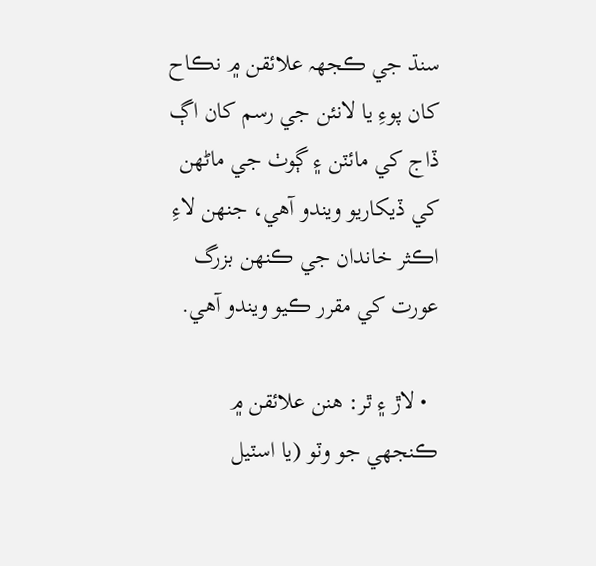سنڌ جي ڪجهہ علائقن ۾ نڪاح کان پوءِ يا لانئن جي رسم کان اڳ ڏاج کي مائٽن ۽ ڳوٺ جي ماڻهن کي ڏيکاريو ويندو آهي، جنهن لاءِ اڪثر خاندان جي ڪنهن بزرگ عورت کي مقرر ڪيو ويندو آهي.

  • لاڙ ۽ ٿر: هنن علائقن ۾ ڪنجهي جو وٽو (يا اسٽيل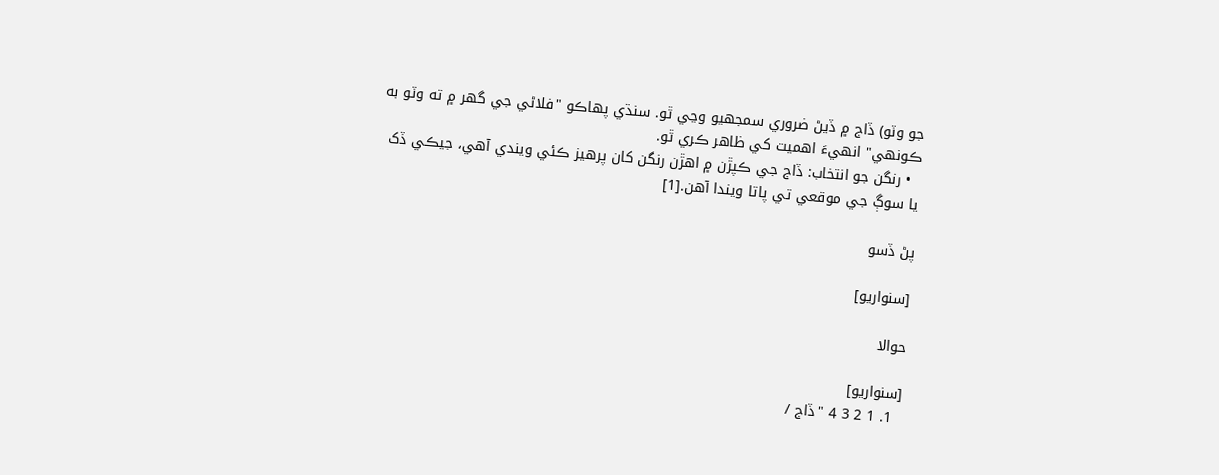جو وٽو) ڏاج ۾ ڏيڻ ضروري سمجهيو وڃي ٿو. سنڌي پهاڪو "فلاڻي جي گهر ۾ ته وٽو به ڪونهي" انهيءَ اهميت کي ظاهر ڪري ٿو.
  • رنگن جو انتخاب: ڏاج جي ڪپڙن ۾ اهڙن رنگن کان پرهيز ڪئي ويندي آهي، جيڪي ڏک يا سوڳ جي موقعي تي پاتا ويندا آهن.[1]

پڻ ڏسو

[سنواريو]

حوالا

[سنواريو]
  1. 1 2 3 4 "ڏاج /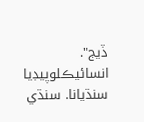ڏيج". انسائيڪلوپيڊيا سنڌيانا. سنڌي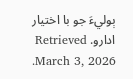ٻوليءَ جو با اختيار ادارو. Retrieved March 3, 2026.